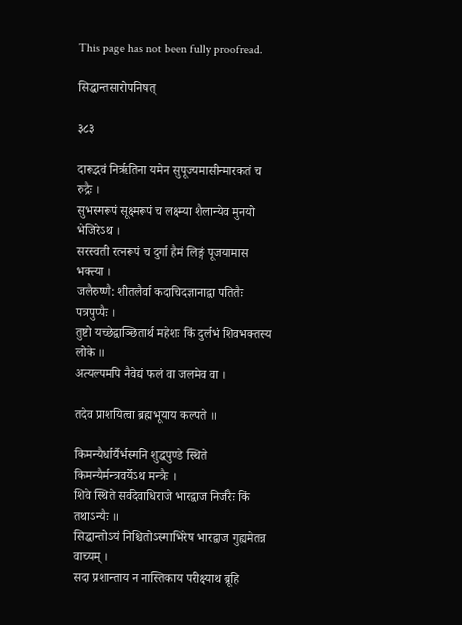This page has not been fully proofread.

सिद्धान्तसारोपनिषत्

३८३

दारूद्भवं निर्ऋतिना यमेन सुपूज्यमासीन्मारकतं च रुद्रैः ।
सुभस्मरूपं सूक्ष्मरूपं च लक्ष्म्या शैलान्येव मुनयो भेजिरेऽथ ।
सरस्वती रत्नरूपं च दुर्गा हैमं लिङ्गं पूजयामास भक्त्या ।
जलैरुष्णै: शीतलैर्वा कदाचिदज्ञानाद्वा पतितैः पत्रपुप्पैः ।
तुष्टो यच्छेद्वाञ्छितार्थ महेशः किं दुर्लभं शिवभक्तस्य लोके ॥
अत्यल्पमपि नैवेद्यं फलं वा जलमेव वा ।

तदेव प्राशयित्वा ब्रह्मभूयाय कल्पते ॥

किमन्यैर्धार्यैर्भस्मनि शुद्धपुण्डे स्थिते किमन्यैर्मन्त्रवर्येऽथ मन्त्रैः ।
शिवे स्थिते सर्वदेवाधिराजे भारद्वाज निर्जरैः किं तथाऽन्यैः ॥
सिद्धान्तोऽयं निश्चितोऽस्माभिरेष भारद्वाज गुह्यमेतन्न वाच्यम् ।
सदा प्रशान्ताय न नास्तिकाय परीक्ष्याथ ब्रूहि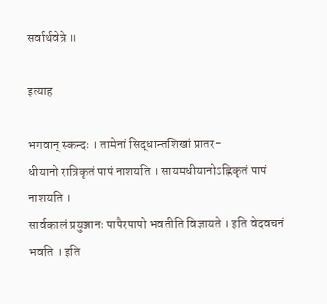सर्वार्थवेत्रे ॥

इत्याह

भगवान् स्कन्दः । तामेनां सिद्धान्तशिखां प्रातर-
धीयानो रात्रिकृतं पापं नाशयति । सायमधीयानोऽह्निकृतं पापं नाशयति ।
सार्वकालं प्रयुञ्जानः पापैरपापो भवतीति विज्ञायते । इति वेदवचनं
भवति । इति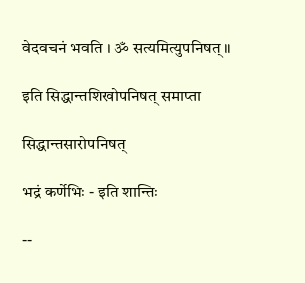वेदवचनं भवति । ॐ सत्यमित्युपनिषत् ॥

इति सिद्धान्तशिखोपनिषत् समाप्ता

सिद्धान्तसारोपनिषत्

भद्रं कर्णेभिः - इति शान्तिः

--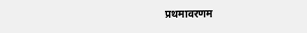प्रथमावरणम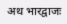अथ भारद्वाजः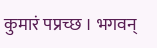कुमारं पप्रच्छ । भगवन्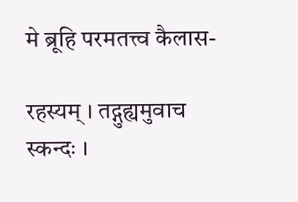मे ब्रूहि परमतत्त्व कैलास-

रहस्यम् । तद्गुह्यमुवाच स्कन्दः ।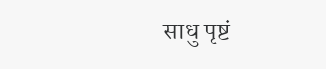साधु पृष्टं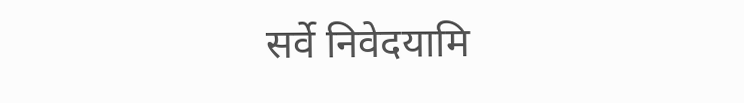सर्वे निवेदयामि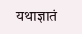यथाज्ञातं